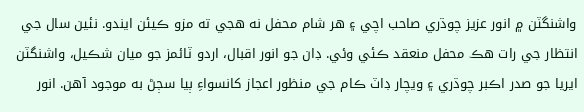واشنگٽن ۾ انور عزيز چوڌري صاحب اچي ۽ هر شام محفل نه هجي ته مزو ڪيئن ايندو. نئين سال جي انتظار جي رات هڪ محفل منعقد ڪئي وئي. ڊان جو انور اقبال، اردو ٽائمز جو ميان شڪيل، واشنگٽن ايريا جو صدر اڪبر چوڌري ۽ ويچار ڊاٽ ڪام جي منظور اعجاز کانسواءِ ٻيا سڄڻ به موجود آهن. انور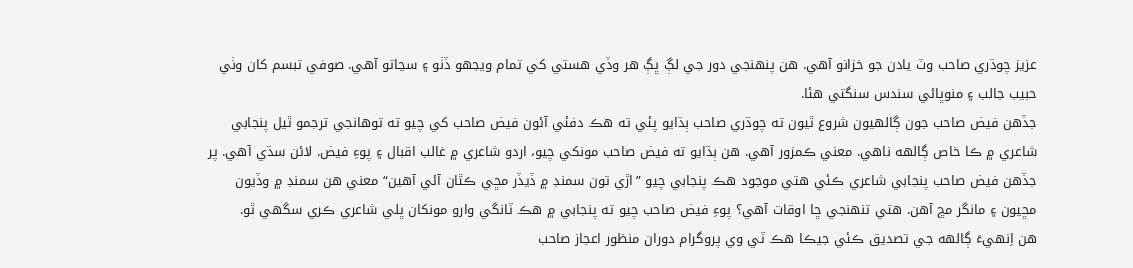عزيز چوڌري صاحب وٽ يادن جو خزانو آهي. هن پنهنجي دور جي لڳ ڀڳ هر وڏي هستي کي تمام ويجهو ڏٺو ۽ سڃاتو آهي. صوفي تبسم کان وٺي حبيب جالب ۽ منوڀائي سندس سنگتي هئا.
جڏهن فيض صاحب جون ڳالهيون شروع ٿيون ته چوڌري صاحب ٻڌايو پئي ته هڪ دفئي آئون فيض صاحب کي چيو ته توهانجي ترجمو ٿيل پنجابي شاعري ۾ ڪا خاص ڳالهه ناهي. معني ڪمزور آهي. هن ٻڌايو ته فيض صاحب مونکي چيو، اردو شاعري ۾ غالب اقبال ۽ پوءِ فيض. لائن سڌي آهي. پر جڏهن فيض صاحب پنجابي شاعري ڪئي هتي موجود هڪ پنجابي چيو ”اڙي تون سمنڊ ۾ ڏيڏر مڇي ڪٿان آئي آهين“ معني هن سمنڊ ۾ وڏيون مڇيون ۽ مانگر مڇ آهن. هتي تنهنجي ڇا اوقات آهي؟ پوءِ فيض صاحب چيو ته پنجابي ۾ هڪ ٽانگي وارو مونکان ڀلي شاعري ڪري سگهي ٿو.
هن اِنهيءَ ڳالهه جي تصديق ڪئي جيڪا هڪ ٽي وي پروگرام دوران منظور اعجاز صاحب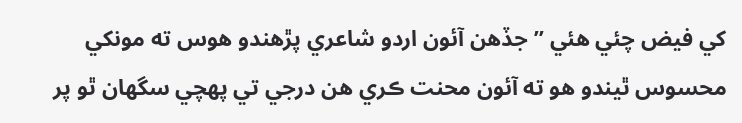کي فيض چئي هئي ”جڏهن آئون اردو شاعري پڙهندو هوس ته مونکي محسوس ٿيندو هو ته آئون محنت ڪري هن درجي تي پهچي سگهان ٿو پر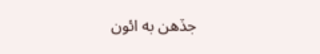جڏهن به ائون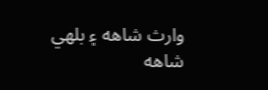وارث شاهه ۽ بلهي شاهه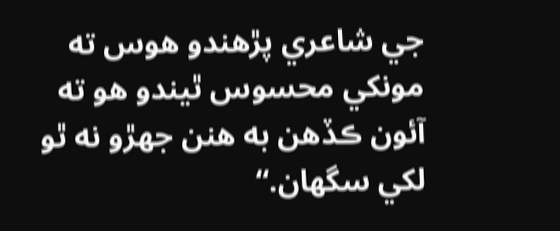جي شاعري پڙهندو هوس ته مونکي محسوس ٿيندو هو ته آئون ڪڏهن به هنن جهڙو نه ٿو لکي سگهان.“